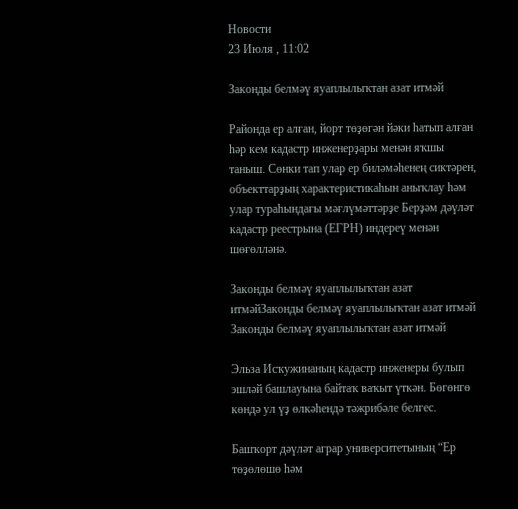Новости
23 Июля , 11:02

Законды белмәү яуаплылыҡтан азат итмәй

Районда ер алған, йорт төҙөгән йәки һатып алған һәр кем кадастр инженерҙары менән яҡшы таныш. Сөнки тап улар ер биләмәһенең сиктәрен, объекттарҙың характеристикаһын аныҡлау һәм улар тураһындағы мәғлүмәттәрҙе Берҙәм дәүләт кадастр реестрына (ЕГРН) индереү менән шөғөлләнә.

Законды белмәү яуаплылыҡтан азат итмәйЗаконды белмәү яуаплылыҡтан азат итмәй
Законды белмәү яуаплылыҡтан азат итмәй

Эльза Исҡужинаның кадастр инженеры булып эшләй башлауына байтаҡ ваҡыт үткән. Бөгөнгө көндә ул үҙ өлкәһендә тәжрибәле белгес.

Башҡорт дәүләт аграр университетының “Ер төҙөлөшө һәм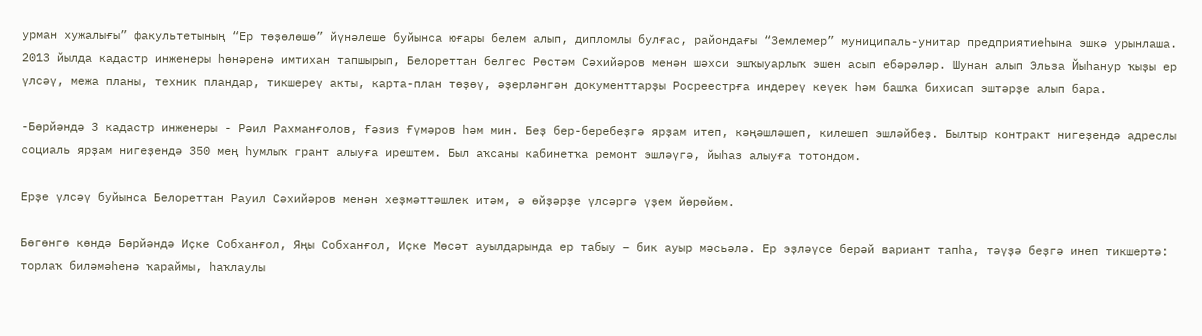урман хужалығы” факультетының “Ер төҙөлөшө” йүнәлеше буйынса юғары белем алып, дипломлы булғас, райондағы “Землемер” муниципаль-унитар предприятиеһына эшкә урынлаша. 2013 йылда кадастр инженеры һөнәренә имтихан тапшырып, Белореттан белгес Рөстәм Сәхийәров менән шәхси эшҡыуарлыҡ эшен асып ебәрәләр. Шунан алып Эльза Йыһанур ҡыҙы ер үлсәү, межа планы, техник пландар, тикшереү акты, карта-план төҙөү, әҙерләнгән документтарҙы Росреестрға индереү кеүек һәм башҡа бихисап эштәрҙе алып бара.

-Бөрйәндә 3 кадастр инженеры - Рәил Рахманғолов, Ғәзиз Ғүмәров һәм мин. Беҙ бер-беребеҙгә ярҙам итеп, кәңәшләшеп, килешеп эшләйбеҙ. Былтыр контракт нигеҙендә адреслы социаль ярҙам нигеҙендә 350 мең һумлыҡ грант алыуға ирештем. Был аҡсаны кабинетҡа ремонт эшләүгә, йыһаз алыуға тотондом.

Ерҙе үлсәү буйынса Белореттан Рауил Сәхийәров менән хеҙмәттәшлек итәм, ә өйҙәрҙе үлсәргә үҙем йөрөйөм.

Бөгөнгө көндә Бөрйәндә Иҫке Собханғол, Яңы Собханғол, Иҫке Мөсәт ауылдарында ер табыу – бик ауыр мәсьәлә. Ер эҙләүсе берәй вариант тапһа, тәүҙә беҙгә инеп тикшертә: торлаҡ биләмәһенә ҡараймы, һаҡлаулы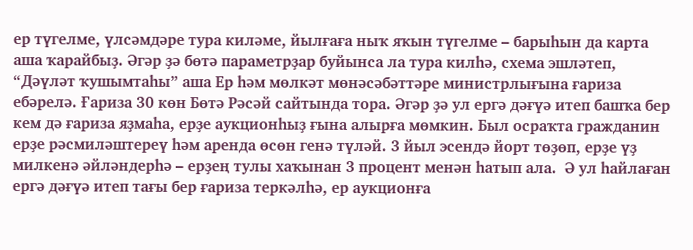ер түгелме, үлсәмдәре тура киләме, йылғаға ныҡ яҡын түгелме – барыһын да карта аша ҡарайбыҙ. Әгәр ҙә бөтә параметрҙар буйынса ла тура килһә, схема эшләтеп, “Дәүләт ҡушымтаһы” аша Ер һәм мөлкәт мөнәсәбәттәре министрлығына ғариза ебәрелә. Ғариза 30 көн Бөтә Рәсәй сайтында тора. Әгәр ҙә ул ергә дәғүә итеп башҡа бер кем дә ғариза яҙмаһа, ерҙе аукционһыҙ ғына алырға мөмкин. Был осраҡта гражданин ерҙе рәсмиләштереү һәм аренда өсөн генә түләй. 3 йыл эсендә йорт төҙөп, ерҙе үҙ милкенә әйләндерһә – ерҙең тулы хаҡынан 3 процент менән һатып ала.  Ә ул һайлаған ергә дәғүә итеп тағы бер ғариза теркәлһә, ер аукционға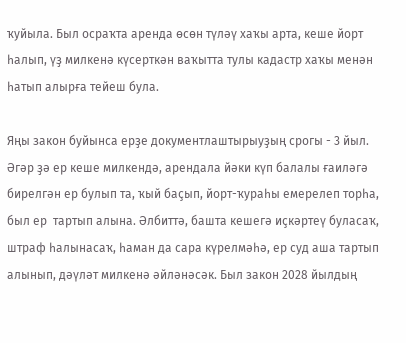ҡуйыла. Был осраҡта аренда өсөн түләү хаҡы арта, кеше йорт һалып, үҙ милкенә күсерткән ваҡытта тулы кадастр хаҡы менән һатып алырға тейеш була.

Яңы закон буйынса ерҙе документлаштырыуҙың срогы - 3 йыл. Әгәр ҙә ер кеше милкендә, арендала йәки күп балалы ғаиләгә бирелгән ер булып та, ҡый баҫып, йорт-ҡураһы емерелеп торһа, был ер  тартып алына. Әлбиттә, башта кешегә иҫкәртеү буласаҡ, штраф һалынасаҡ, һаман да сара күрелмәһә, ер суд аша тартып алынып, дәүләт милкенә әйләнәсәк. Был закон 2028 йылдың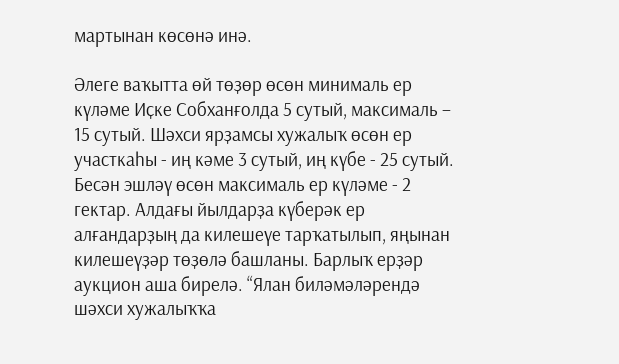мартынан көсөнә инә.

Әлеге ваҡытта өй төҙөр өсөн минималь ер күләме Иҫке Собханғолда 5 сутый, максималь – 15 сутый. Шәхси ярҙамсы хужалыҡ өсөн ер участкаһы - иң кәме 3 сутый, иң күбе - 25 сутый. Бесән эшләү өсөн максималь ер күләме - 2 гектар. Алдағы йылдарҙа күберәк ер алғандарҙың да килешеүе тарҡатылып, яңынан килешеүҙәр төҙөлә башланы. Барлыҡ ерҙәр аукцион аша бирелә. “Ялан биләмәләрендә шәхси хужалыҡҡа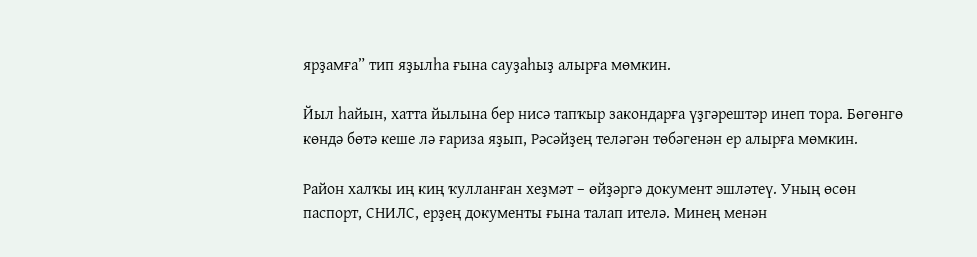ярҙамға” тип яҙылһа ғына сауҙаһыҙ алырға мөмкин.

Йыл һайын, хатта йылына бер нисә тапҡыр закондарға үҙгәрештәр инеп тора. Бөгөнгө көндә бөтә кеше лә ғариза яҙып, Рәсәйҙең теләгән төбәгенән ер алырға мөмкин.

Район халҡы иң киң ҡулланған хеҙмәт – өйҙәргә документ эшләтеү. Уның өсөн паспорт, СНИЛС, ерҙең документы ғына талап ителә. Минең менән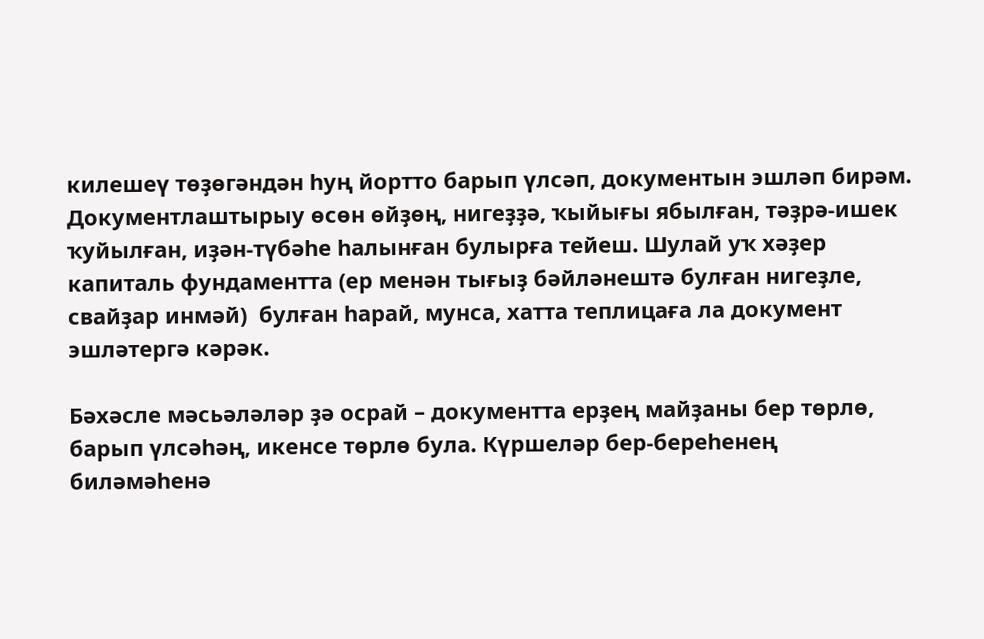килешеү төҙөгәндән һуң йортто барып үлсәп, документын эшләп бирәм. Документлаштырыу өсөн өйҙөң, нигеҙҙә, ҡыйығы ябылған, тәҙрә-ишек ҡуйылған, иҙән-түбәһе һалынған булырға тейеш. Шулай уҡ хәҙер капиталь фундаментта (ер менән тығыҙ бәйләнештә булған нигеҙле, свайҙар инмәй)  булған һарай, мунса, хатта теплицаға ла документ эшләтергә кәрәк.

Бәхәсле мәсьәләләр ҙә осрай – документта ерҙең майҙаны бер төрлө, барып үлсәһәң, икенсе төрлө була. Күршеләр бер-береһенең биләмәһенә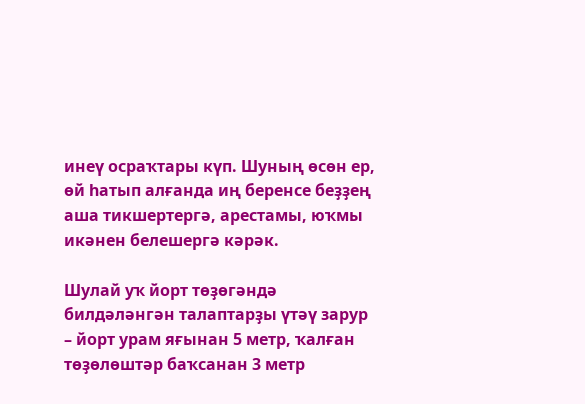инеү осраҡтары күп. Шуның өсөн ер, өй һатып алғанда иң беренсе беҙҙең аша тикшертергә, арестамы, юҡмы икәнен белешергә кәрәк.

Шулай уҡ йорт төҙөгәндә билдәләнгән талаптарҙы үтәү зарур – йорт урам яғынан 5 метр, ҡалған төҙөлөштәр баҡсанан 3 метр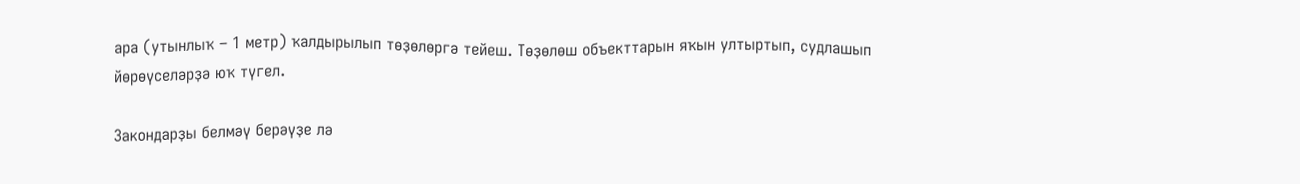ара (утынлыҡ – 1 метр) ҡалдырылып төҙөлөргә тейеш. Төҙөлөш объекттарын яҡын ултыртып, судлашып йөрөүселәрҙә юҡ түгел.

Закондарҙы белмәү берәүҙе лә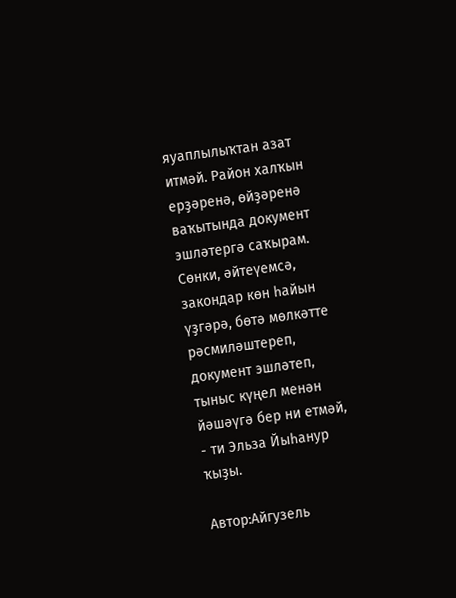яуаплылыҡтан азат итмәй. Район халҡын ерҙәренә, өйҙәренә ваҡытында документ эшләтергә саҡырам. Сөнки, әйтеүемсә, закондар көн һайын үҙгәрә, бөтә мөлкәтте рәсмиләштереп, документ эшләтеп, тыныс күңел менән йәшәүгә бер ни етмәй, - ти Эльза Йыһанур ҡыҙы.

Автор:Айгузель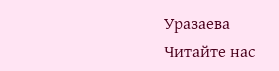Уразаева
Читайте нас